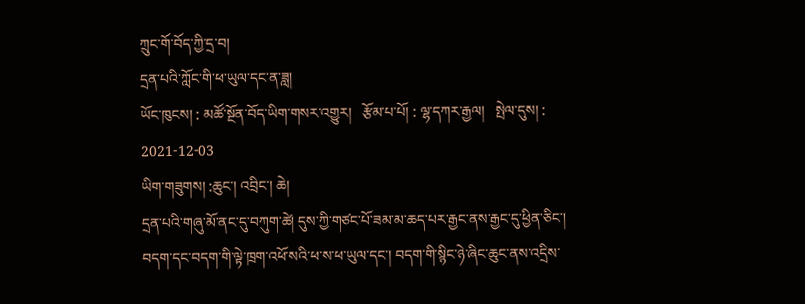ཀྲུང་གོ་བོད་ཀྱི་དྲ་བ།
དྲན་པའི་ཀློང་གི་ཕ་ཡུལ་དང་ན་ཟླ།
ཡོང་ཁུངས། : མཚོ་སྔོན་བོད་ཡིག་གསར་འགྱུར།   རྩོམ་པ་པོ། : ལྷ་དཀར་རྒྱལ།   སྤེལ་དུས། : 2021-12-03
ཡིག་གཟུགས། :ཆུང་། འབྲིང་། ཆེ།
དྲན་པའི་གཞུ་མོ་ནང་དུ་བཀུག་ཚེ། དུས་ཀྱི་གཙང་པོ་ཟམ་མ་ཆད་པར་རྒྱང་ནས་རྒྱང་དུ་ཕྱིན་ཅིང་། བདག་དང་བདག་གི་ལྟེ་ཁྲག་འཕོ་སའི་ཕ་ས་ཕ་ཡུལ་དང་། བདག་གི་སྙིང་ཉེ་ཞིང་ཆུང་ནས་འདྲིས་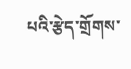པའི་རྩེད་གྲོགས་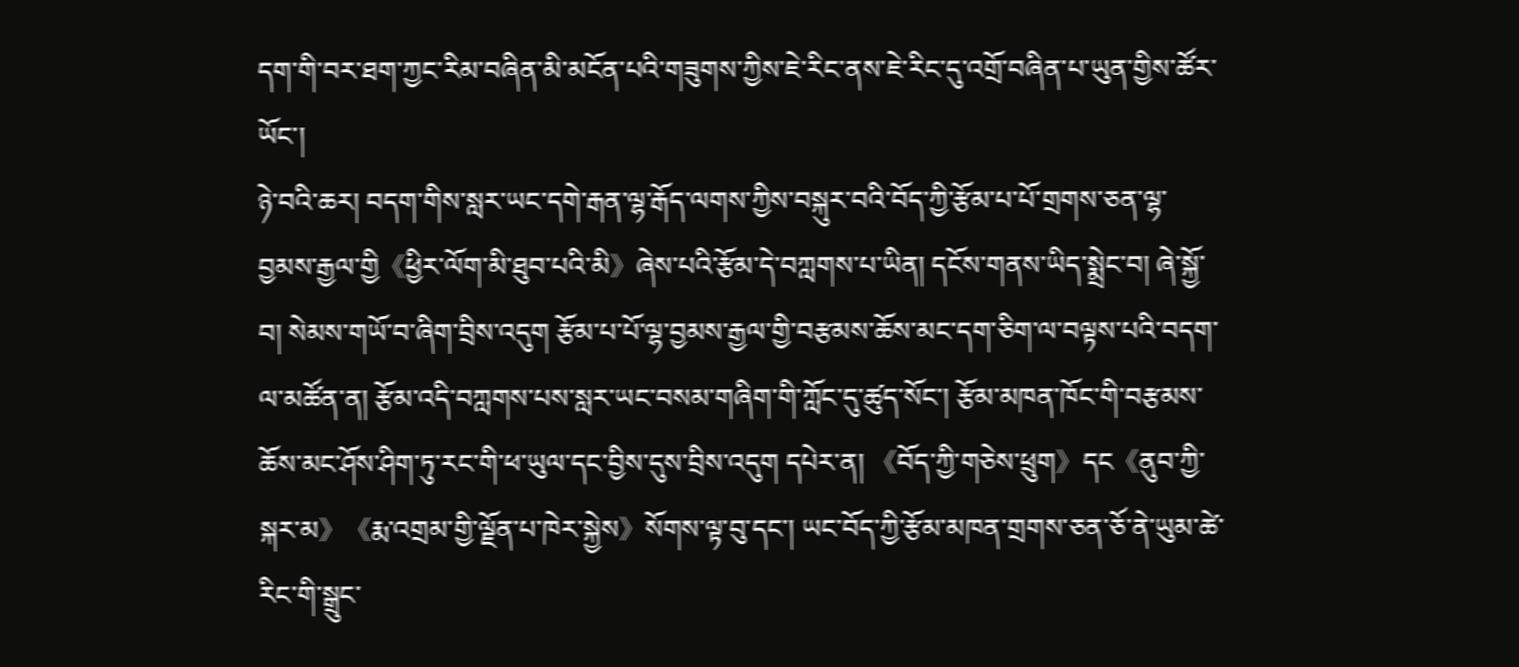དག་གི་བར་ཐག་ཀྱང་རིམ་བཞིན་མི་མངོན་པའི་གཟུགས་ཀྱིས་ཇེ་རིང་ནས་ཇེ་རིང་དུ་འགྲོ་བཞིན་པ་ཡུན་གྱིས་ཚོར་ཡོང་།
ཉེ་བའི་ཆར། བདག་གིས་སླར་ཡང་དགེ་རྒན་ལྷ་རྒོད་ལགས་ཀྱིས་བསྐུར་བའི་བོད་ཀྱི་རྩོམ་པ་པོ་གྲགས་ཅན་ལྷ་བྱམས་རྒྱལ་གྱི《ཕྱིར་ལོག་མི་ཐུབ་པའི་མི》ཞེས་པའི་རྩོམ་དེ་བཀླགས་པ་ཡིན། དངོས་གནས་ཡིད་སྨྲེང་བ། ཞེ་སྐྱོ་བ། སེམས་གཡོ་བ་ཞིག་བྲིས་འདུག རྩོམ་པ་པོ་ལྷ་བྱམས་རྒྱལ་གྱི་བརྩམས་ཆོས་མང་དག་ཅིག་ལ་བལྟས་པའི་བདག་ལ་མཚོན་ན། རྩོམ་འདི་བཀླགས་པས་སླར་ཡང་བསམ་གཞིག་གི་ཀློང་དུ་ཚུད་སོང་། རྩོམ་མཁན་ཁོང་གི་བརྩམས་ཆོས་མང་ཤོས་ཤིག་ཏུ་རང་གི་ཕ་ཡུལ་དང་བྱིས་དུས་བྲིས་འདུག དཔེར་ན། 《བོད་ཀྱི་གཅེས་ཕྲུག》དང《ནུབ་ཀྱི་སྐར་མ》《རྨ་འགྲམ་གྱི་ལྗོན་པ་ཁེར་སྐྱེས》སོགས་ལྟ་བུ་དང་། ཡང་བོད་ཀྱི་རྩོམ་མཁན་གྲགས་ཅན་ཅོ་ནེ་ཡུམ་ཚེ་རིང་གི་སྒྲུང་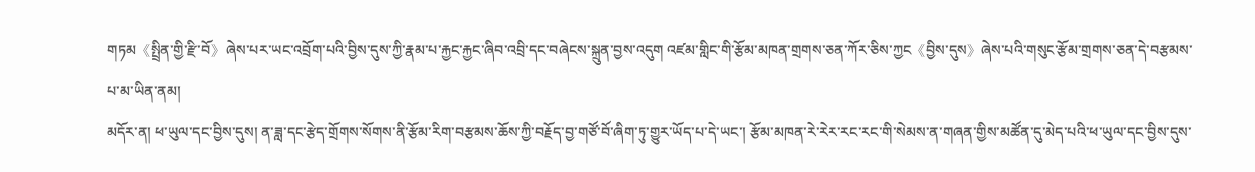གཏམ《སྤྲིན་གྱི་རྫི་བོ》ཞེས་པར་ཡང་འབྲོག་པའི་བྱིས་དུས་ཀྱི་རྣམ་པ་རྐྱང་རྐྱང་ཞིབ་འབྲི་དང་བཞེངས་སྐྲུན་བྱས་འདུག འཛམ་གླིང་གི་རྩོམ་མཁན་གྲགས་ཅན་ཀོར་ཅིས་ཀྱང《བྱིས་དུས》ཞེས་པའི་གསུང་རྩོམ་གྲགས་ཅན་དེ་བརྩམས་པ་མ་ཡིན་ནམ།
མདོར་ན། ཕ་ཡུལ་དང་བྱིས་དུས། ན་ཟླ་དང་རྩེད་གྲོགས་སོགས་ནི་རྩོམ་རིག་བརྩམས་ཆོས་ཀྱི་བརྗོད་བྱ་གཙོ་བོ་ཞིག་ཏུ་གྱུར་ཡོད་པ་དེ་ཡང་། རྩོམ་མཁན་རེ་རེར་རང་རང་གི་སེམས་ན་གཞན་གྱིས་མཚོན་དུ་མེད་པའི་ཕ་ཡུལ་དང་བྱིས་དུས་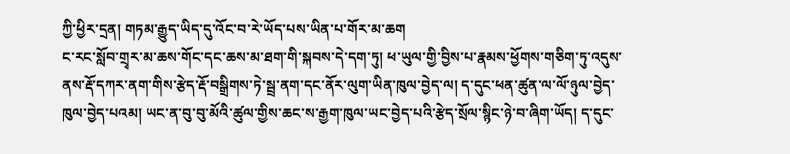ཀྱི་ཕྱིར་དྲན། གཏམ་རྒྱུད་ཡིད་དུ་འོང་བ་རེ་ཡོད་པས་ཡིན་པ་གོར་མ་ཆག
ང་རང་སློབ་གྲྭར་མ་ཆས་གོང་དང་ཆས་མ་ཐག་གི་སྐབས་དེ་དག་ཏུ། ཕ་ཡུལ་གྱི་བྱིས་པ་རྣམས་ཕྱོགས་གཅིག་ཏུ་འདུས་ནས་རྡོ་དཀར་ནག་གིས་རྩེད་རྡོ་བསྒྲིགས་ཏེ་སྦྲ་ནག་དང་ནོར་ལུག་ཡིན་ཁུལ་བྱེད་ལ། ད་དུང་ཕན་ཚུན་ལ་ལོ་ཉུལ་བྱེད་ཁུལ་བྱེད་པའམ། ཡང་ན་བུ་བུ་མོའི་ཚུལ་གྱིས་ཆང་ས་རྒྱག་ཁུལ་ཡང་བྱེད་པའི་རྩེད་སྲོལ་སྙིང་ཉེ་བ་ཞིག་ཡོད། ད་དུང་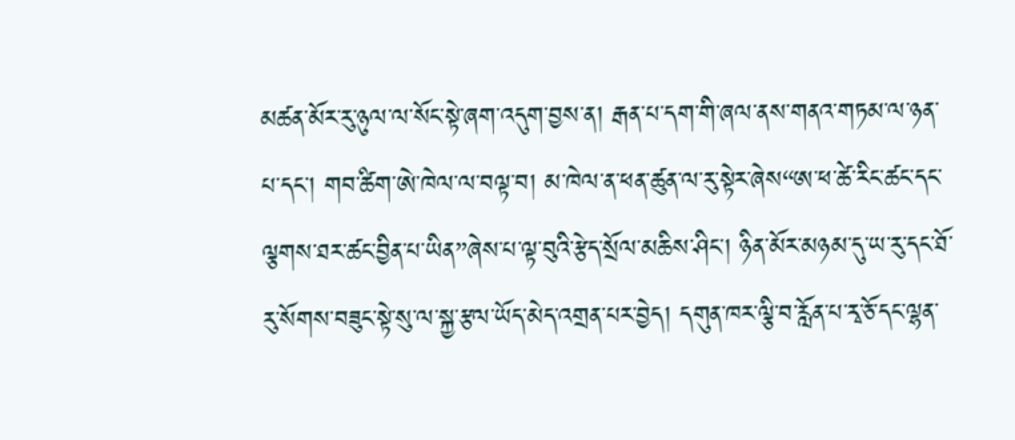མཚན་མོར་རུ་ཉུལ་ལ་སོང་སྟེ་ཞག་འདུག་བྱས་ན། རྒན་པ་དག་གི་ཞལ་ནས་གནའ་གཏམ་ལ་ཉན་པ་དང་། གབ་ཚིག་ཨེ་ཁེལ་ལ་བལྟ་བ། མ་ཁེལ་ན་ཕན་ཚུན་ལ་རུ་སྟེར་ཞེས“ཨ་ཕ་ཚེ་རིང་ཚང་དང་ལྕགས་ཐར་ཚང་བྱིན་པ་ཡིན”ཞེས་པ་ལྟ་བུའི་རྩེད་སྲོལ་མཆིས་ཤིང་། ཉིན་མོར་མཉམ་དུ་ཡ་རུ་དང་ཐོ་རུ་སོགས་བཟུང་སྟེ་སུ་ལ་སྐྱ་རྩལ་ཡོད་མེད་འགྲན་པར་བྱེད། དགུན་ཁར་ལྕི་བ་རློན་པ་རྭ་ཅོ་དང་ལྷན་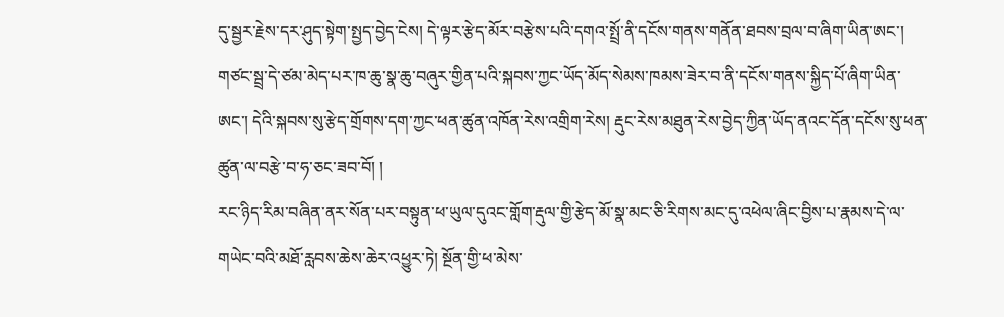དུ་སྦྱར་རྗེས་དར་ཤུད་སྟེག་སྤྱད་བྱེད་ངེས། དེ་ལྟར་རྩེད་མོར་བརྩེས་པའི་དགའ་སྤྲོ་ནི་དངོས་གནས་གནོན་ཐབས་བྲལ་བ་ཞིག་ཡིན་ཨང་། གཙང་སྦྲ་དེ་ཙམ་མེད་པར་ཁ་ཆུ་སྣ་ཆུ་བཞུར་གྱིན་པའི་སྐབས་ཀྱང་ཡོད་མོད་སེམས་ཁམས་ཟེར་བ་ནི་དངོས་གནས་སྐྱིད་པོ་ཞིག་ཡིན་ཨང་། དེའི་སྐབས་སུ་རྩེད་གྲོགས་དག་ཀྱང་ཕན་ཚུན་འཁོན་རེས་འགྲིག་རེས། རྡུང་རེས་མཐུན་རེས་བྱེད་ཀྱིན་ཡོད་ནའང་དོན་དངོས་སུ་ཕན་ཚུན་ལ་བརྩེ་བ་ཧ་ཅང་ཟབ་བོ། །
རང་ཉིད་རིམ་བཞིན་ནར་སོན་པར་བསྟུན་ཕ་ཡུལ་དུའང་གློག་རྡུལ་གྱི་རྩེད་མོ་སྣ་མང་ཅི་རིགས་མང་དུ་འཕེལ་ཞིང་བྱིས་པ་རྣམས་དེ་ལ་གཡེང་བའི་མཐོ་རླབས་ཆེས་ཆེར་འཕྱུར་ཏེ། སྔོན་གྱི་ཕ་མེས་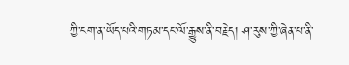ཀྱི་ངག་ན་ཡོད་པའི་གཏམ་དང་ལོ་རྒྱུས་ནི་བརྗེད། ཤ་རུས་ཀྱི་ཞེན་པ་ནི་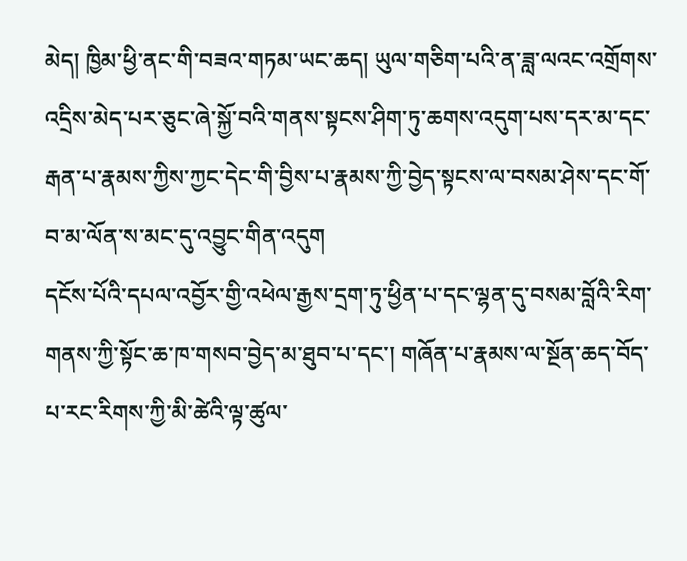མེད། ཁྱིམ་ཕྱི་ནང་གི་བཟའ་གཏམ་ཡང་ཆད། ཡུལ་གཅིག་པའི་ན་ཟླ་ལའང་འགྲོགས་འདྲིས་མེད་པར་ཅུང་ཞེ་སྐྱོ་བའི་གནས་སྟངས་ཤིག་ཏུ་ཆགས་འདུག་པས་དར་མ་དང་རྒན་པ་རྣམས་ཀྱིས་ཀྱང་དེང་གི་བྱིས་པ་རྣམས་ཀྱི་བྱེད་སྟངས་ལ་བསམ་ཤེས་དང་གོ་བ་མ་ལོན་ས་མང་དུ་འབྱུང་གིན་འདུག
དངོས་པོའི་དཔལ་འབྱོར་གྱི་འཕེལ་རྒྱས་དྲག་ཏུ་ཕྱིན་པ་དང་ལྷན་དུ་བསམ་བློའི་རིག་གནས་ཀྱི་སྟོང་ཆ་ཁ་གསབ་བྱེད་མ་ཐུབ་པ་དང་། གཞོན་པ་རྣམས་ལ་སྔོན་ཆད་བོད་པ་རང་རིགས་ཀྱི་མི་ཚེའི་ལྟ་ཚུལ་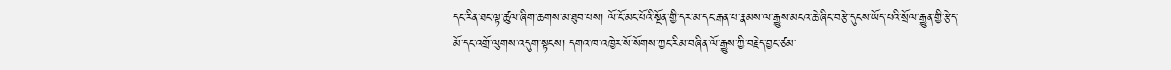དང་རིན་ཐང་ལྟ་ཚུལ་ཞིག་ཆགས་མ་ཐུབ་པས། ལོ་ངོ་མང་པོའི་སྔོན་གྱི་དར་མ་དང་རྒན་པ་རྣམས་ལ་རྒྱུས་མངའ་ཆེ་ཞིང་བརྩེ་དུངས་ཡོད་པའི་སྲོལ་རྒྱུན་གྱི་རྩེད་མོ་དང་འགྲོ་ལུགས་འདུག་སྟངས། དགའ་ཁ་འཁྱེར་སོ་སོགས་ཀྱང་རིམ་བཞིན་ལོ་རྒྱུས་ཀྱི་བརྗེད་བྱང་ཙམ་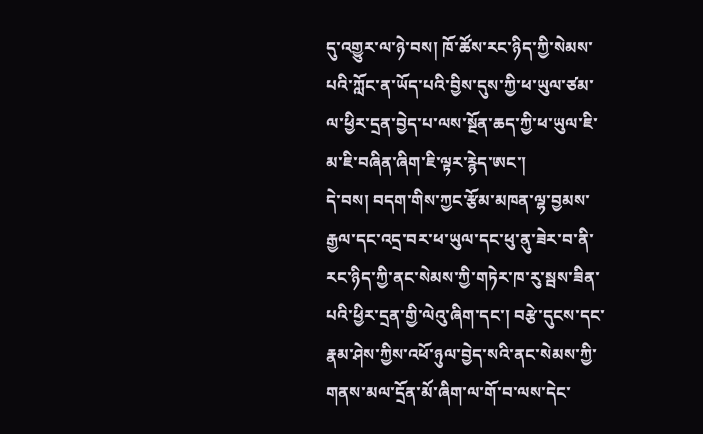དུ་འགྱུར་ལ་ཉེ་བས། ཁོ་ཚོས་རང་ཉིད་ཀྱི་སེམས་པའི་ཀློང་ན་ཡོད་པའི་བྱིས་དུས་ཀྱི་ཕ་ཡུལ་ཙམ་ལ་ཕྱིར་དྲན་བྱེད་པ་ལས་སྔོན་ཆད་ཀྱི་ཕ་ཡུལ་ཇི་མ་ཇི་བཞིན་ཞིག་ཇི་ལྟར་རྙེད་ཨང་།
དེ་བས། བདག་གིས་ཀྱང་རྩོམ་མཁན་ལྷ་བྱམས་རྒྱལ་དང་འདྲ་བར་ཕ་ཡུལ་དང་ཕུ་ནུ་ཟེར་བ་ནི་རང་ཉིད་ཀྱི་ནང་སེམས་ཀྱི་གཏེར་ཁ་རུ་སྦས་ཟིན་པའི་ཕྱིར་དྲན་གྱི་ལེའུ་ཞིག་དང་། བརྩེ་དུངས་དང་རྣམ་ཤེས་ཀྱིས་འཕོ་ཉུལ་བྱེད་སའི་ནང་སེམས་ཀྱི་གནས་མལ་དྲོན་མོ་ཞིག་ལ་གོ་བ་ལས་དེང་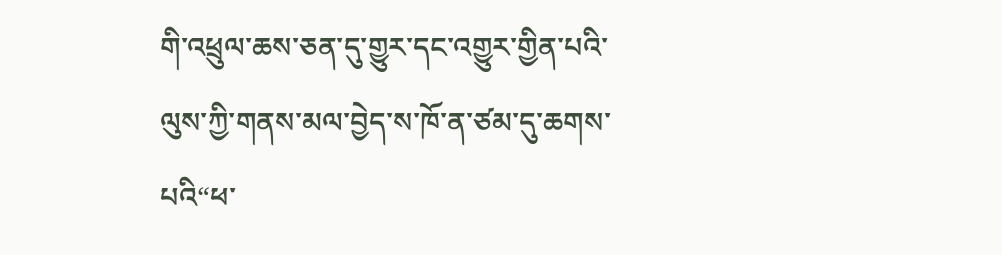གི་འཕྲུལ་ཆས་ཅན་དུ་གྱུར་དང་འགྱུར་གྱིན་པའི་ལུས་ཀྱི་གནས་མལ་བྱེད་ས་ཁོ་ན་ཙམ་དུ་ཆགས་པའི“ཕ་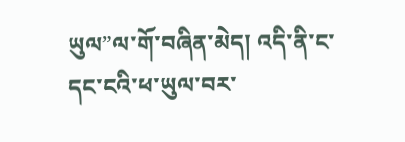ཡུལ”ལ་གོ་བཞིན་མེད། འདི་ནི་ང་དང་ངའི་ཕ་ཡུལ་བར་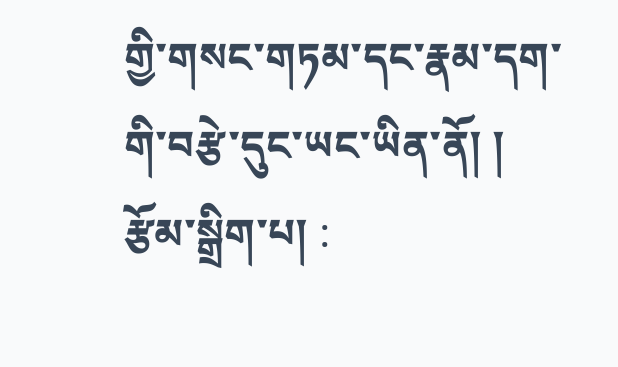གྱི་གསང་གཏམ་དང་རྣམ་དག་གི་བརྩེ་དུང་ཡང་ཡིན་ནོ། །
རྩོམ་སྒྲིག་པ། :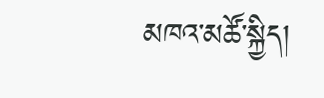མཁའ་མཚོ་སྐྱིད།